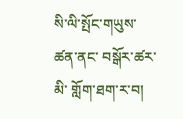སི་ལི་སྤོང་གཡུས་ཚན་ནང་ བསྒོར་ཚར་མི་ གློག་ཐག་ར་བ།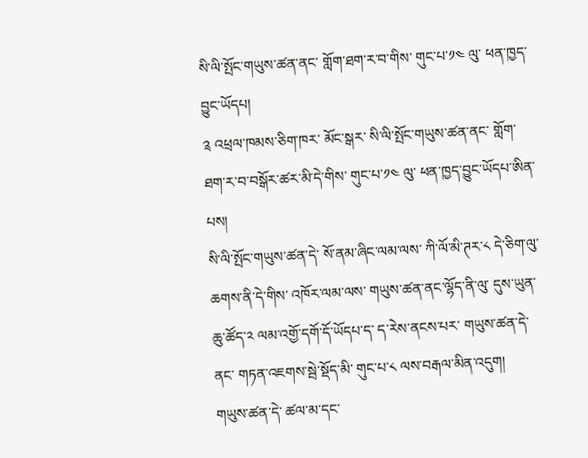སི་ལི་སྤོང་གཡུས་ཚན་ནང་ གློག་ཐག་ར་བ་གིས་ གུང་པ་༡༤ ལུ་ ཕན་ཁྱད་བྱུང་ཡོདཔ།
༉ འཕྲལ་ཁམས་ཅིག་ཁར་ མོང་སྒར་ སི་ལི་སྤོང་གཡུས་ཚན་ནང་ གློག་ཐག་ར་བ་བསྒོར་ཚར་མི་དེ་གིས་ གུང་པ་༡༤ ལུ་ ཕན་ཁྱད་བྱུང་ཡོདཔ་ཨིན་པས།
སི་ལི་སྤོང་གཡུས་ཚན་དེ་ སོ་ནམ་ཞིང་ལམ་ལས་ ཀི་ལོ་མི་ཊར་༨ དེ་ཅིག་ལུ་ ཆགས་ནི་དེ་གིས་ འཁོར་ལམ་ལས་ གཡུས་ཚན་ནང་ལྷོད་ནི་ལུ་ དུས་ཡུན་ཆུ་ཚོད་༢ ལམ་འགྱོ་དགོ་དོ་ཡོདཔ་ད་ ད་རེས་ནངས་པར་ གཡུས་ཚན་དེ་ནང་ གཏན་འཇགས་སྦེ་སྡོད་མི་ གུང་པ་༨ ལས་བརྒལ་མིན་འདུག།
གཡུས་ཚན་དེ་ ཚལ་མ་དང་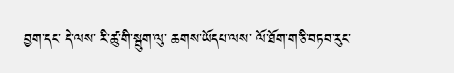བྱག་དང་ དེ་ལས་ རི་ཚུ་གི་སྦུག་ལུ་ ཆགས་ཡོདཔ་ལས་ ལོ་ཐོག་ག་ཅི་བཏབ་རུང་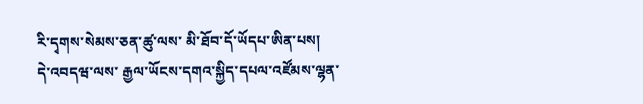རི་དྭགས་སེམས་ཅན་ཚུ་ལས་ མི་ཐོབ་དོ་ཡོདཔ་ཨིན་པས།
དེ་འབདཝ་ལས་ རྒྱལ་ཡོངས་དགའ་སྐྱིད་དཔལ་འཛོམས་ལྷན་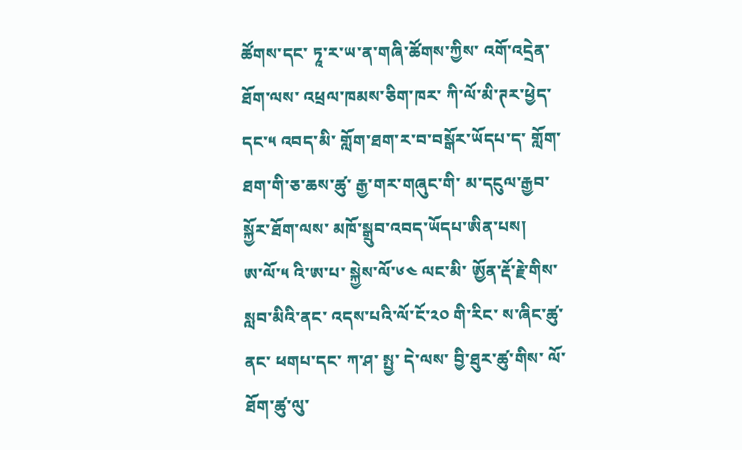ཚོགས་དང་ ཏཱ་ར་ཡ་ན་གཞི་ཚོགས་ཀྱིས་ འགོ་འདྲེན་ཐོག་ལས་ འཕྲལ་ཁམས་ཅིག་ཁར་ ཀི་ལོ་མི་ཊར་ཕྱེད་དང་༥ འབད་མི་ གློག་ཐག་ར་བ་བསྒོར་ཡོདཔ་ད་ གློག་ཐག་གི་ཅ་ཆས་ཚུ་ རྒྱ་གར་གཞུང་གི་ མ་དངུལ་རྒྱབ་སྐྱོར་ཐོག་ལས་ མཁོ་སྒྲུབ་འབད་ཡོདཔ་ཨིན་པས།
ཨ་ལོ་༥ འི་ཨ་པ་ སྐྱེས་ལོ་༦༤ ལང་མི་ ཨྱོན་རྡོ་རྗེ་གིས་ སླབ་མིའི་ནང་ འདས་པའི་ལོ་ངོ་༢༠ གི་རིང་ ས་ཞིང་ཚུ་ནང་ ཕགཔ་དང་ ཀ་ཤ་ སྤྱ་ དེ་ལས་ བྱི་ཐུར་ཚུ་གིས་ ལོ་ཐོག་ཚུ་ལུ་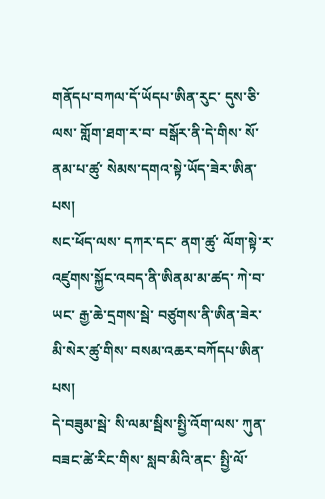གནོདཔ་བཀལ་དོ་ཡོདཔ་ཨིན་རུང་ དུས་ཅི་ལས་ གློག་ཐག་ར་བ་ བསྒོར་ནི་དེ་གིས་ སོ་ནམ་པ་ཚུ་ སེམས་དགའ་སྟེ་ཡོད་ཟེར་ཨིན་པས།
སང་ཕོད་ལས་ དཀར་དང་ ནག་ཚུ་ ལོག་སྟེ་ར་ འཛུགས་སྐྱོང་འབད་ནི་ཨིནམ་མ་ཚད་ ཀེ་བ་ཡང་ རྒྱ་ཆེ་དྲགས་སྦེ་ བཙུགས་ནི་ཨིན་ཟེར་ མི་སེར་ཚུ་གིས་ བསམ་འཆར་བཀོདཔ་ཨིན་པས།
དེ་བཟུམ་སྦེ་ སི་ལམ་སྦིས་སྤྱི་འོག་ལས་ ཀུན་བཟང་ཚེ་རིང་གིས་ སླབ་མིའི་ནང་ སྤྱི་ལོ་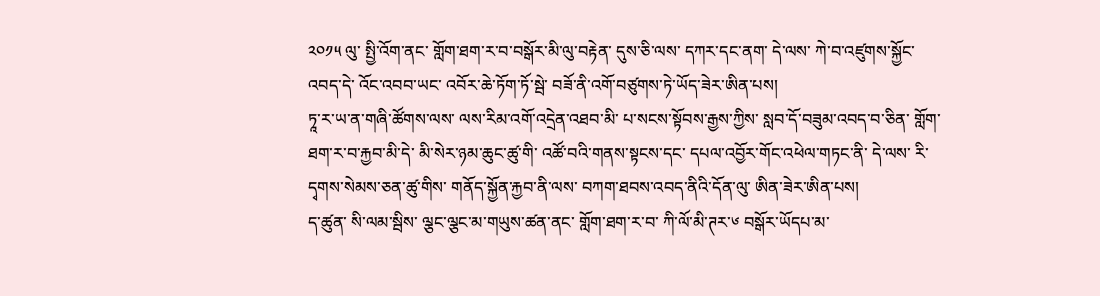༢༠༡༥ ལུ་ སྤྱི་འོག་ནང་ གློག་ཐག་ར་བ་བསྒོར་མི་ལུ་བརྟེན་ དུས་ཅི་ལས་ དཀར་དང་ནག་ དེ་ལས་ ཀེ་བ་འཛུགས་སྐྱོང་འབད་དེ་ འོང་འབབ་ཡང་ འབོར་ཆེ་ཏོག་ཏོ་སྦེ་ བཟོ་ནི་འགོ་བཙུགས་ཏེ་ཡོད་ཟེར་ཨིན་པས།
ཏཱ་ར་ཡ་ན་གཞི་ཚོགས་ལས་ ལས་རིམ་འགོ་འདྲེན་འཐབ་མི་ པ་སངས་སྟོབས་རྒྱས་ཀྱིས་ སླབ་དོ་བཟུམ་འབད་བ་ཅིན་ གློག་ཐག་ར་བ་རྐྱབ་མི་དེ་ མི་སེར་ཉམ་ཆུང་ཚུ་གི་ འཚོ་བའི་གནས་སྟངས་དང་ དཔལ་འབྱོར་གོང་འཕེལ་གཏང་ནི་ དེ་ལས་ རི་དྭགས་སེམས་ཅན་ཚུ་གིས་ གནོད་སྐྱོན་རྐྱབ་ནི་ལས་ བཀག་ཐབས་འབད་ནིའི་དོན་ལུ་ ཨིན་ཟེར་ཨིན་པས།
ད་ཚུན་ སི་ལམ་སྦིས་ ལྕང་ལྕང་མ་གཡུས་ཚན་ནང་ གློག་ཐག་ར་བ་ ཀི་ལོ་མི་ཊར་༦ བསྒོར་ཡོདཔ་མ་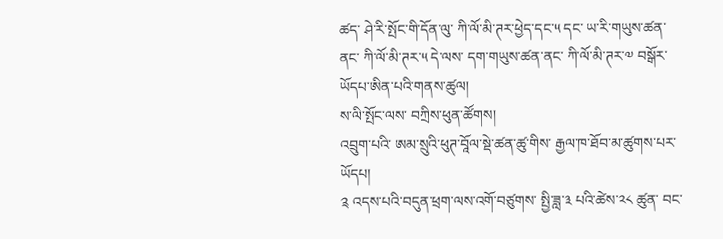ཚད་ ཤེ་རི་སྤོང་གི་དོན་ལུ་ ཀི་ལོ་མི་ཊར་ཕྱེད་དང་༥ དང་ ཡ་རི་གཡུས་ཚན་ནང་ ཀི་ལོ་མི་ཊར་༥ དེ་ལས་ དག་གཡུས་ཚན་ནང་ ཀི་ལོ་མི་ཊར་༧ བསྒོར་ཡོདཔ་ཨིན་པའི་གནས་ཚུལ།
ས་ལི་སྤོང་ལས་ བཀྲིས་ཕུན་ཚོགས།
འབྲུག་པའི་ ཨམ་སྲུའི་ཕུཊ་བཱོལ་སྡེ་ཚན་ཚུ་གིས་ རྒྱལ་ཁ་ཐོབ་མ་ཚུགས་པར་ཡོདཔ།
༉ འདས་པའི་བདུན་ཕྲག་ལས་འགོ་བཙུགས་ སྤྱི་ཟླ་༣ པའི་ཚེས་༢༨ ཚུན་ བང་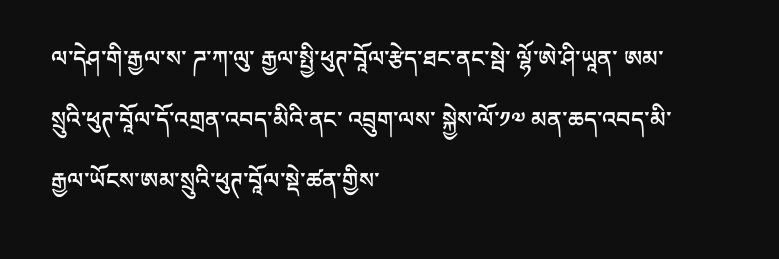ལ་དེཤ་གི་རྒྱལ་ས་ ཌ་ཀ་ལུ་ རྒྱལ་སྤྱི་ཕུཊ་བཱོལ་རྩེད་ཐང་ནང་སྦེ་ ལྷོ་ཨེ་ཤི་ཡཱན་ ཨམ་སྲུའི་ཕུཊ་བཱོལ་དོ་འགྲན་འབད་མིའི་ནང་ འབྲུག་ལས་ སྐྱེས་ལོ་༡༧ མན་ཆད་འབད་མི་ རྒྱལ་ཡོངས་ཨམ་སྲུའི་ཕུཊ་བཱོལ་སྡེ་ཚན་གྱིས་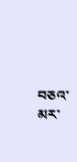བཅའ་མར་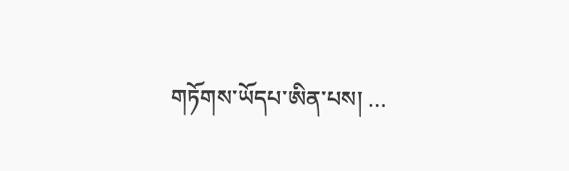གཏོགས་ཡོདཔ་ཨིན་པས། …